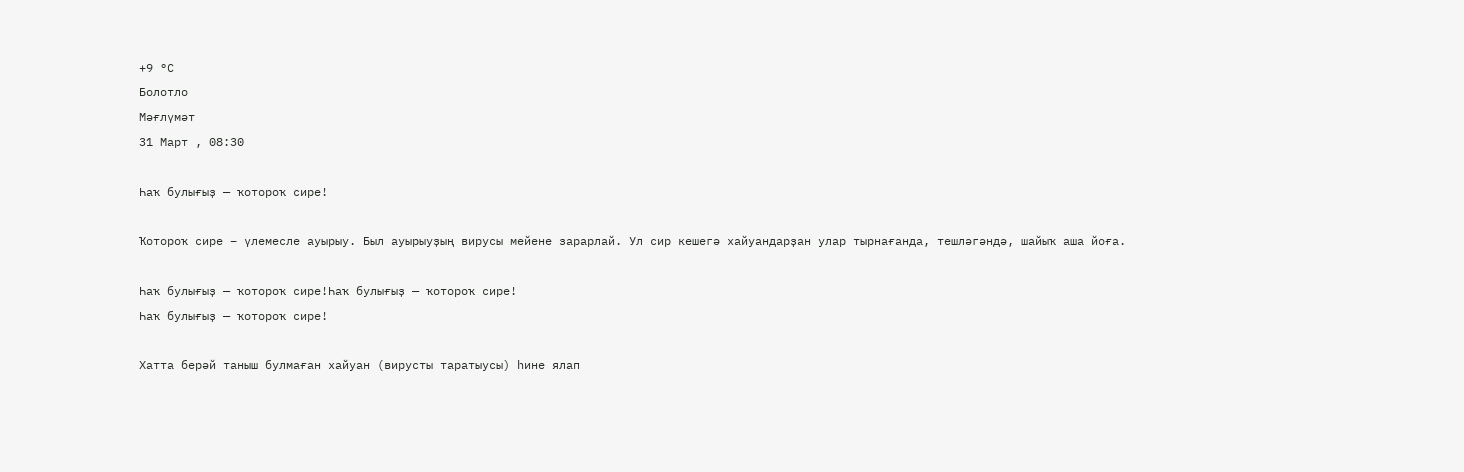+9 °С
Болотло
Мәғлүмәт
31 Март , 08:30

Һаҡ булығыҙ — ҡотороҡ сире!

Ҡотороҡ сире – үлемесле ауырыу. Был ауырыуҙың вирусы мейене зарарлай. Ул сир кешегә хайуандарҙан улар тырнағанда, тешләгәндә, шайыҡ аша йоға.

Һаҡ булығыҙ — ҡотороҡ сире!Һаҡ булығыҙ — ҡотороҡ сире!
Һаҡ булығыҙ — ҡотороҡ сире!

Хатта берәй таныш булмаған хайуан (вирусты таратыусы) һине ялап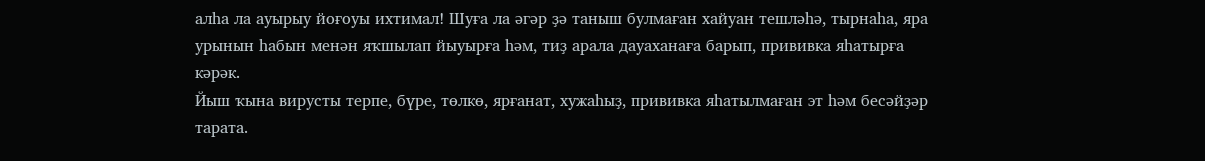алһа ла ауырыу йоғоуы ихтимал! Шуға ла әгәр ҙә таныш булмаған хайуан тешләһә, тырнаһа, яра урынын һабын менән яҡшылап йыуырға һәм, тиҙ арала дауаханаға барып, прививка яһатырға кәрәк.
Йыш ҡына вирусты терпе, бүре, төлкө, ярғанат, хужаһыҙ, прививка яһатылмаған эт һәм бесәйҙәр тарата.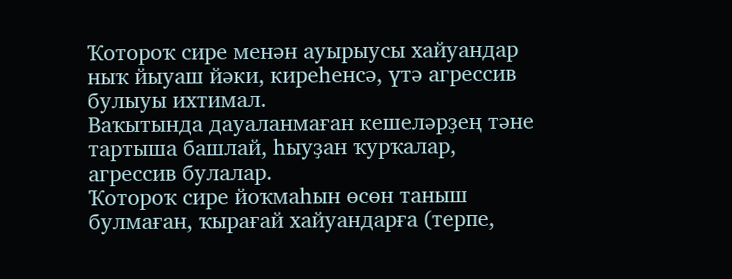Ҡотороҡ сире менән ауырыусы хайуандар ныҡ йыуаш йәки, киреһенсә, үтә агрессив булыуы ихтимал.
Ваҡытында дауаланмаған кешеләрҙең тәне тартыша башлай, һыуҙан ҡурҡалар, агрессив булалар.
Ҡотороҡ сире йоҡмаһын өсөн таныш булмаған, ҡырағай хайуандарға (терпе,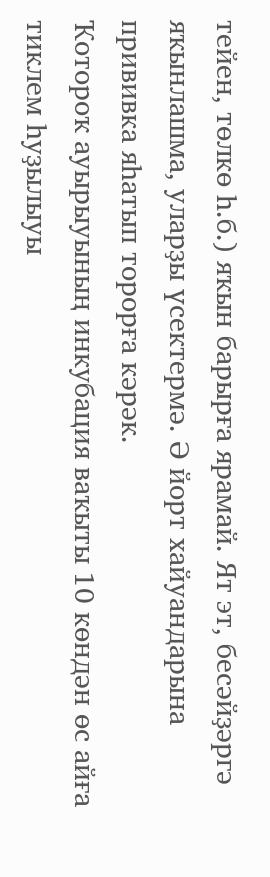тейен, төлкө һ.б.) яҡын барырға ярамай. Ят эт, бесәйҙәргә яҡынлашма, уларҙы үсектермә. Ә йорт хайуандарына прививка яһатып торорға кәрәк.
Ҡотороҡ ауырыуының инкубация ваҡыты 10 көндән өс айға тиклем һуҙылыуы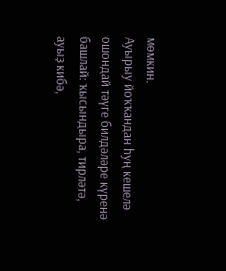мөмкин.
Ауырыу йоҡҡандан һуң кешелә ошондай тәүге билдәләре күренә башлай: ҡысындыра, тирләтә, ауыҙ кибә,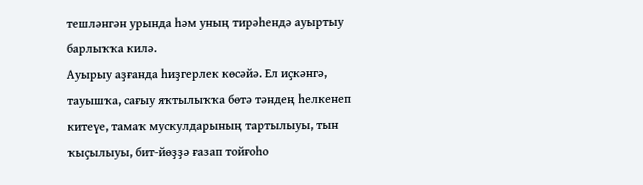тешләнгән урында һәм уның тирәһендә ауыртыу барлыҡҡа килә.
Ауырыу аҙғанда һиҙгерлек көсәйә. Ел иҫкәнгә, тауышҡа, сағыу яҡтылыҡҡа бөтә тәндең һелкенеп китеүе, тамаҡ мускулдарының тартылыуы, тын ҡыҫылыуы, бит-йөҙҙә ғазап тойғоһо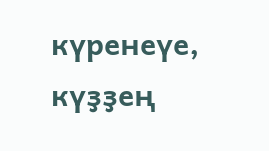күренеүе, күҙҙең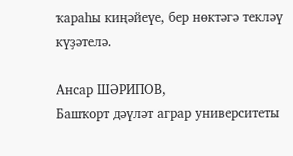ҡараһы киңәйеүе, бер нөктәгә текләү күҙәтелә.

Ансар ШӘРИПОВ,
Башҡорт дәүләт аграр университеты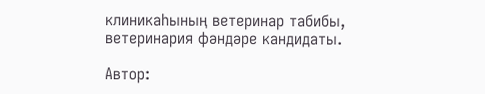клиникаһының ветеринар табибы, ветеринария фәндәре кандидаты.

Автор: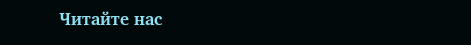Читайте нас